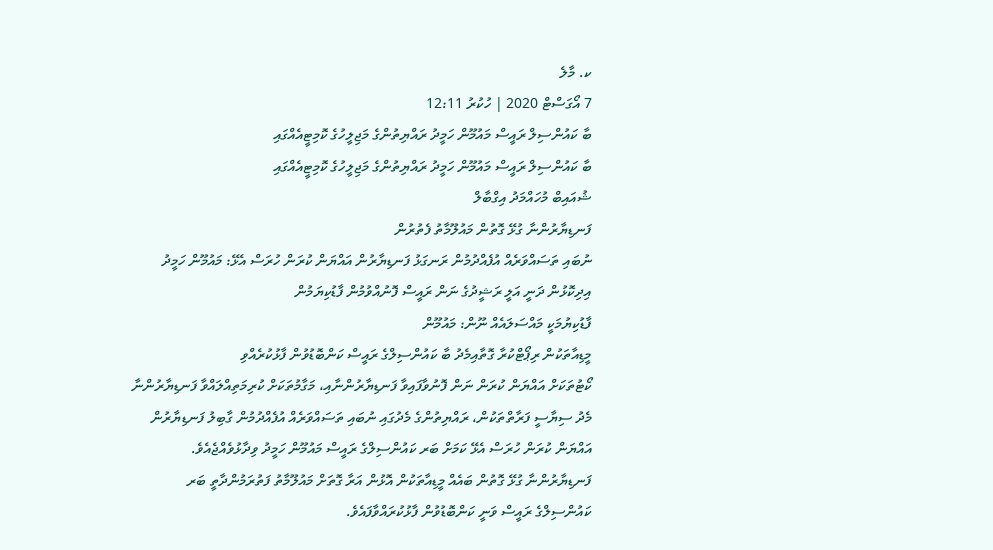ކ. މާލެ
7 އޯގަސްޓް 2020 | ހުކުރު 12:11
ބާ ކައުންސިލް ރައީސް މައުމޫން ހަމީދު ރައްޔިތުންގެ މަޖިލީހުގެ ކޮމިޓީއެއްގައި
ބާ ކައުންސިލް ރައީސް މައުމޫން ހަމީދު ރައްޔިތުންގެ މަޖިލީހުގެ ކޮމިޓީއެއްގައި
ޝުއައިބް މުހައްމަދު އިގްބާލް
ފަނޑިޔާރުންނާ ގުޅޭ ގޮތުން މައުލޫމާތު ފެތުރުން
ނުބައި ތަސައްވަރެއް އުފެއްދުމުން ރަނގަޅު ފަނޑިޔާރުން އައްޔަން ކުރަން ހުރަސް އެޅޭ: މައުމޫން ހަމީދު
އިދިކޮޅުން ދަނީ އަލީ ރަޝީދުގެ ނަން ރައީސް ފޮނުއްވުމުން ފާޑުކިޔަމުން
ފާޑުކިޔުމަކީ މައްސަލައެއް ނޫން: މައުމޫން
މީޑިއާތަކުން ރިޕޯޓްކުރާ ގޮތާއިމެދު ބާ ކައުންސިލްގެ ރައީސް ކަންބޮޑުވުން ފާޅުކުރެއްވި
ކޯޓުތަކަށް އައްޔަން ކުރަން ނަން ފޮނުވާފައިވާ ފަނޑިޔާރުންނާއި، މަގާމުތަކަށް ކުރިމަތިއްލައްވާ ފަނޑިޔާރުންނާ މެދު ސިޔާސީ ފަރާތްތަކުން، ރައްޔިތުންގެ މެދުގައި ނުބައި ތަސައްވަރެއް އުފެއްދުމުން ގާބިލު ފަނޑިޔާރުން އައްޔަން ކުރަން ހުރަސް އެޅޭ ކަމަށް ބަރ ކައުންސިލްގެ ރައީސް މައުމޫން ހަމީދު ވިދާޅުވެއްޖެއެވެ.
ފަނޑިޔާރުންނާ ގުޅޭ ގޮތުން ބައެއް މީޑިއާތަކުން އޮޅުން އަރާ ގޮތަށް މައުލޫމާތު ފަތުރަމުންދާތީ ބަރ ކައުންސިލްގެ ރައީސް ވަނީ ކަންބޮޑުވުން ފާޅުކުރައްވާފައެވެ.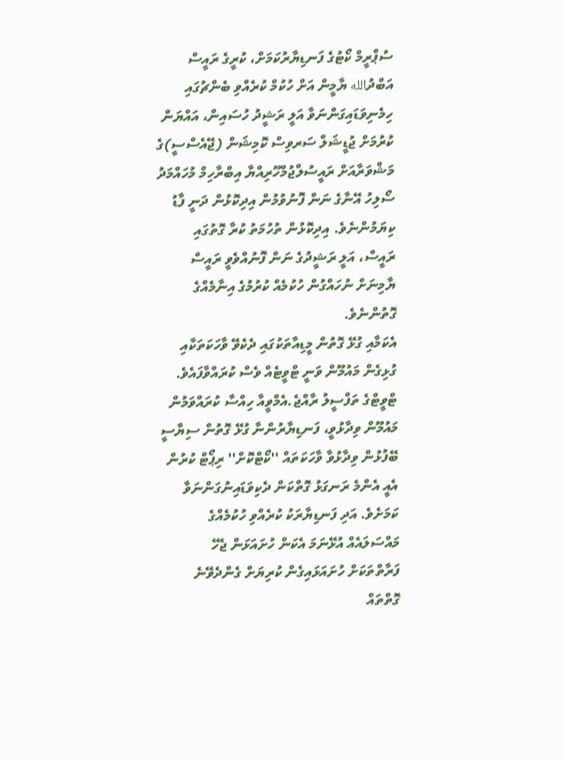ސުޕްރީމް ކޯޓުގެ ފަނޑިޔާރުކަމަށް، ކުރީގެ ރައީސް އަބްދުالله ޔާމީން އަށް ހުކުމް ކުރެއްވި ބެންޗުގައި ހިމެނިވަޑައިގަންނަވާ އަލީ ރަޝީދު ހުސައިން، އައްޔަން ކުރުމަށް ޖުޑީޝަލް ސަރވިސް ކޮމިޝަން (ޖޭއެސްސީ)ގެ މަޝްވަރާއަށް ރައީސުލްޖުމްހޫރިއްޔާ އިބްރާހިމް މުހައްމަދު ސޯލިހު އޭނާގެ ނަން ފޮނުވުމުން އިދިކޮޅުން ދަނީ ފާޑު ކިޔަމުންނެވެ. އިދިކޮޅުން ތުހުމަތު ކުރާ ގޮތުގައި ރައީސް، އަލީ ރަޝީދުގެ ނަން ފޮނުއްވެވީ ރައީސް ޔާމިނަށް ނުހައްގުން ހުކުމެއް ކުރުމުގެ އިނާމެއްގެ ގޮތުންނެވެ.
އެކަމާއި ގުޅޭ ގޮތުން މީޑިއާތަކުގައި ދެކެވޭ ވާހަކަތަކާއި ގުޅިގެން މައުމޫން ވަނީ ޓްވީޓެއް ވެސް ކުރައްވާފައެވެ. ޓްވީޓްގެ ތަފްސީލު ރާއްޖެ.އެމްވީއާ ހިއްސާ ކުރައްވަމުން މައުމޫން ވިދާޅުވީ، ފަނޑިޔާރުންނާ ގުޅޭ ގޮތުން ސިޔާސީ ބޭފުޅުން ވިދާޅުވާ ވާހަކަތައް ''ކޯޓްކޮށް'' ރިޕޯޓް ކުރުން އެއީ އެންމެ ރަނގަޅު ގޮތްކަން ދެކިވަޑައިނުގަންނަވާ ކަމަށެވެ. އަދި ފަނޑިޔާރަކު ކުރެއްވި ހުކުމެއްގެ މައްސަލައެއް އުޅޭނަމަ އެކަން ހުށައަޅަން ޖެހޭ ފަރާތްތަކަށް ހުށައަޅައިގެން ކުރިޔަށް ގެންދެވޭނެ ގޮތްތައް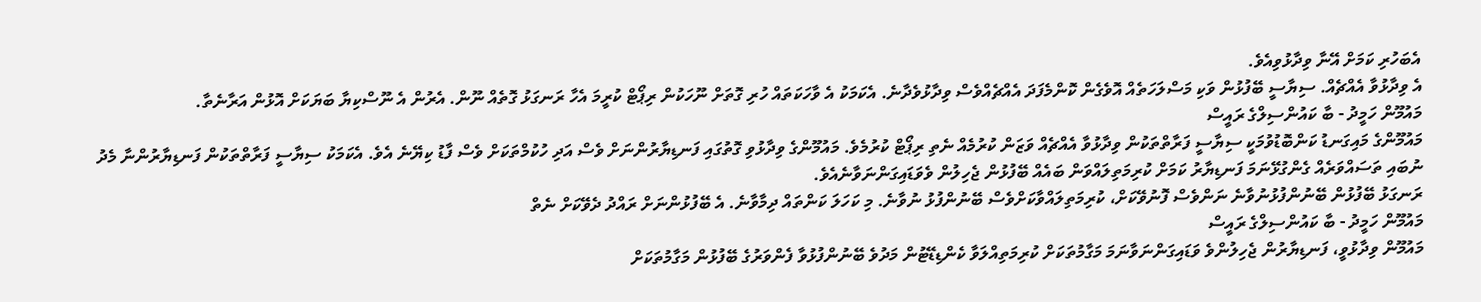އެބަހުރި ކަމަށް އޭނާ ވިދާޅުވިއެވެ.
އެ ވިދާޅުވާ އެއްޗެއް. ސިޔާސީ ބޭފުޅުން ވަކި މަސްލަހަތެއް އޮވެގެން ކޮންމެފަދަ އެއްޗެއްވެސް ވިދާޅުވެދާނެ. އެކަމަކު އެ ވާހަކަތައް ހުރި ގޮތަށް ނޫހަކުން ރިޕޯޓް ކުރީމަ އެހާ ރަނގަޅު ގޮތެއް ނޫން. އެރުން އެ ނޫސްކިޔާ ބަޔަކަށް އޮޅުން އަރާނެތާ.
މައުމޫން ހަމީދު - ބާ ކައުންސިލްގެ ރައީސް
މައުމޫންގެ މައިގަނޑު ކަންބޮޑުވުމަކީ ސިޔާސީ ފަރާތްތަކުން ވިދާޅުވާ އެއްޗެއް ވަޒަން ކުރުމެއް ނެތި ރިޕޯޓް ކުރުމެވެ. މައުމޫންގެ ވިދާޅުވި ގޮތުގައި ފަނޑިޔާރުންނަށް ވެސް އަދި ހުކުމްތަކަށް ވެސް ފާޑު ކިޔޭނެ އެވެ. އެކަމަކު ސިޔާސީ ފަރާތްތަކުން ފަނޑިޔާރުންނާ މެދު ނުބައި ތަސައްވަރެއް ގެންގުޅޭނަމަ ފަނޑިޔާރު ކަމަށް ކުރިމަތިލައްވަން ބައެއް ބޭފުޅުން ޖެހިލުން ވެވަޑައިގަންނަވާނެއެވެ.
ރަނގަޅު ބޭފުޅުން ބޭނުންފުޅުނުވާނެ ނަންވެސް ފޮނުވޭކަށް، ކުރިމަތިލައްވާކަށްވެސް ބޭނުންފުޅު ނުވާނެ. މި ކަހަލަ ކަންތައް ދިމާވާނެ. އެ ބޭފުޅުންނަށް ރައްދު ދެވޭކަށް ނެތް
މައުމޫން ހަމީދު - ބާ ކައުންސިލްގެ ރައީސް
މައުމޫން ވިދާޅުވީ، ފަނޑިޔާރުން ޖެހިލުންވެ ވަޑައިގަންނަވާނަމަ މަގާމުތަކަށް ކުރިމަތިއްލަވާ ކެންޑިޑޭޓުން މަދުވެ ބޭނުންފުޅުވާ ފެންވަރުގެ ބޭފުޅުން މަގާމުތަކަށް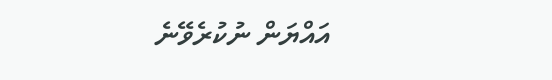އައްޔަން ނުކުރެވޭނެ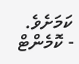ކަމަށެވެ.
- ކޮމެންޓް